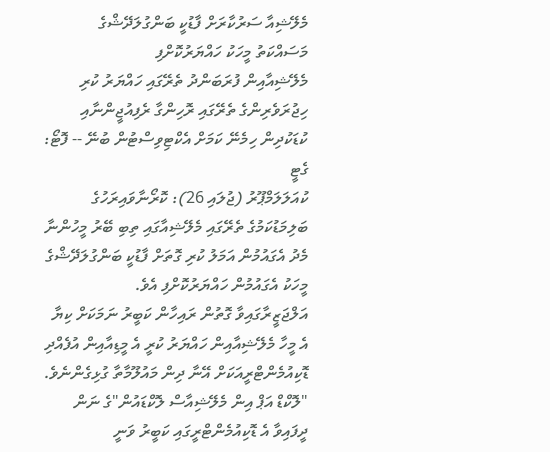މެލޭޝިއާ ސަރުކާރަށް ފާޑުކީ ބަންގުލަދޭޝްގެ މަސައްކަތު މީހަކު ހައްޔަރުކޮށްފި
މެލޭޝިއާއިން ފުރަބަންދު ތެރޭގައި ހައްޔަރު ކުރި ހިޖުރަވެރިންގެ ތެރޭގައި ރޮހިންގާ ރެފިއުޖީންނާއި ކުޑަކުދިން ހިމެނޭ ކަމަށް އެކްޓިވިސްޓުން ބުނޭ -- ފޮޓޯ: ގެޓީ
ކުއަލަލަމްޕޫރު (ޖުލައި 26): ކޮރޯނާވައިރަހުގެ ބަލިމަޑުކަމުގެ ތެރޭގައި މެލޭޝިއާގައި ތިބި ބޭރު މީހުންނާ މެދު އެގައުމުން އަމަލު ކުރި ގޮތަށް ފާޑުކީ ބަންގުލަދޭޝްގެ މީހަކު އެގައުމުން ހައްޔަރުކޮށްފި އެވެ.
އަލްޖަޒީރާގައިވާ ގޮތުން ރައިހާން ކަބީރު ނަމަކަށް ކިޔާ އެ މީހާ މެލޭޝިއާއިން ހައްޔަރު ކުރީ އެ މީޑިއާއިން އުފެއްދި ޑޮކިއުމެންޓްރީއަކަށް އޭނާ ދިން މައުލޫމާތާ ގުޅިގެންނެވެ. "ލޮކްޑް އަޕް އިން މެލޭޝިއާސް ލޮކްޑައުން"ގެ ނަން ދީފައިވާ އެ ޑޮކިއުމެންޓްރީގައި ކަބީރު ވަނީ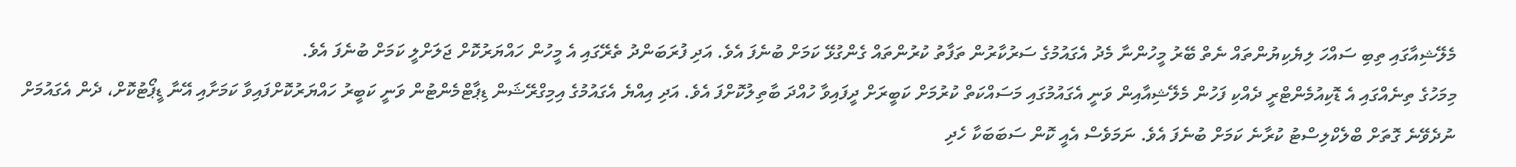މެލޭޝިއާގައި ތިބި ސައްހަ ލިޔެކިޔުންތައް ނެތް ބޭރު މީހުންނާ މެދު އެގައުމުގެ ސަރުކާރުން ތަފާތު ކުރުންތައް ގެންގުޅޭ ކަމަށް ބުނެފަ އެވެ. އަދި ފުރަބަންދު ތެރޭގައި އެ މީހުން ހައްޔަރުކޮށް ޖަލަށްލީ ކަމަށް ބުނެފަ އެވެ.
މިމަހުގެ ތިނެއްގައި އެ ޑޮކިއުމެންޓްރީ ދެއްކި ފަހުން މެލޭޝިއާއިން ވަނީ އެގައުމުގައި މަސައްކަތް ކުރުމަށް ކަބީރަށް ދީފައިވާ ހުއްދަ ބާތިލުކޮށްފަ އެވެ. އަދި އިއްޔެ އެގައުމުގެ އިމިގްރޭޝަން ޑިޕާޓްމެންޓުން ވަނީ ކަބީރު ހައްޔަރުކޮށްފައިވާ ކަމަށާއި އޭނާ ޑީޕޯޓުކޮށް، ދެން އެގައުމަށް ނުދެވޭނެ ގޮތަށް ބްލެކްލިސްޓު ކުރާނެ ކަމަށް ބުނެފަ އެވެ. ނަމަވެސް އެއީ ކޮން ސަބަބަކާ ހެދި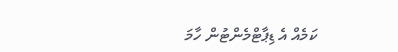ކަމެއް އެ ޑިޕާޓްމެންޓުން ހާމަ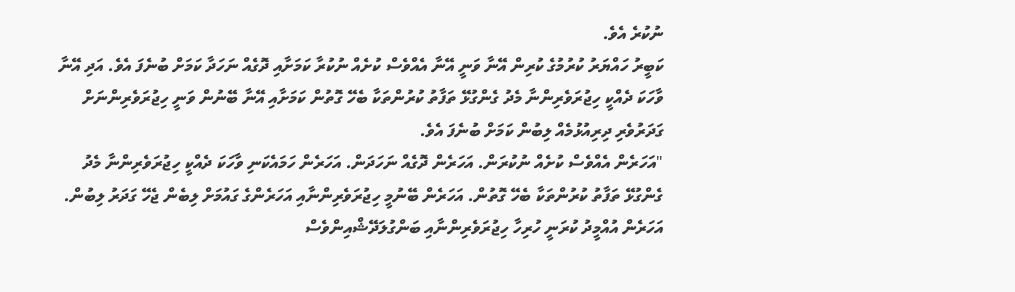ނުކުރެ އެވެ.
ކަބީރު ހައްޔަރު ކުރުމުގެ ކުރިން އޭނާ ވަނީ އޭނާ އެއްވެސް ކުށެއް ނުކުރާ ކަމަށާއި ދޮގެއް ނަހަދާ ކަމަށް ބުނެފަ އެވެ. އަދި އޭނާ ވާހަކަ ދެއްކީ ހިޖުރަވެރިންނާ މެދު ގެންގުޅޭ ތަފާތު ކުރުންތަކާ ބެހޭ ގޮތުން ކަމަށާއި އޭނާ ބޭނުން ވަނީ ހިޖުރަވެރިންނަށް ގަދަރުވެރި ދިރިއުޅުމެއް ލިބުން ކަމަށް ބުނެފަ އެވެ.
"އަހަރެން އެއްވެސް ކުށެއް ނުކުރަން. އަހަރެން ދޮގެއް ނަހަދަން. އަހަރެން ހަމައެކަނި ވާހަކަ ދެއްކީ ހިޖުރަވެރިންނާ މެދު ގެންގުޅޭ ތަފާތު ކުރުންތަކާ ބެހޭ ގޮތުން. އަހަރެން ބޭނުމީ ހިޖުރަވެރިންނާއި އަހަރެންގެ ގައުމަށް ލިބެން ޖެހޭ ގަދަރު ލިބުން. އަހަރެން އުއްމީދު ކުރަނީ ހުރިހާ ހިޖުރަވެރިންނާއި ބަންގުލަދޭޝްއިންވެސް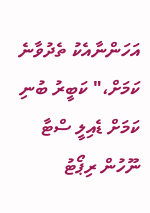އަހަންނާއެކު ތެދުވާނެ ކަމަށް،" ކަބީރު ބުނި ކަމަށް ޑެއިލީ ސްޓާ ނޫހުން ރިޕޯޓު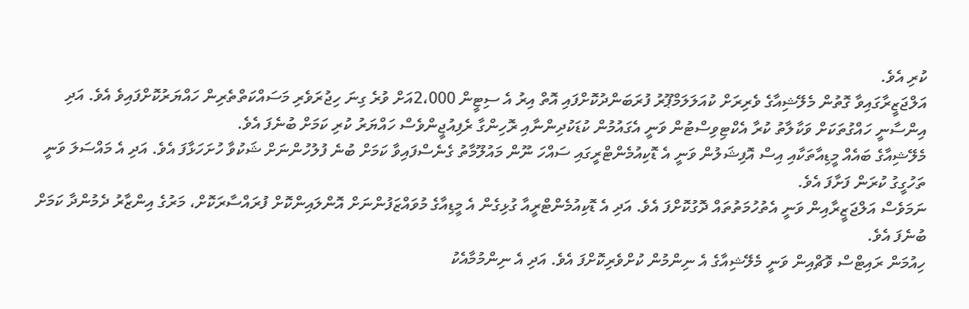ކުރި އެވެ.
އަލްޖަޒީރާގައިވާ ގޮތުން މެލޭޝިއާގެ ވެރިރަށް ކުއަލަލަމްޕޫރު ފުރަބަންދުކޮށްފައި އޮތް އިރު އެ ސިޓީން 2،000އަށް ވުރެ ގިނަ ހިޖުރަވެރި މަސައްކަތްތެރިން ހައްޔަރުކޮށްފައިވެ އެވެ. އަދި އިންސާނީ ހައްގުތަކަށް ވަކާލާތު ކުރާ އެކްޓިވިސްޓުން ވަނީ އެގައުމުން ކުޑަކުދިންނާއި ރޮހިންގާ ރެފިއުޖީންވެސް ހައްޔަރު ކުރި ކަމަށް ބުނެފަ އެވެ.
މެލޭޝިއާގެ ބައެއް މީޑިއާތަކާއި އިސް އޮފިޝަލުން ވަނީ އެ ޑޮކިއުމެންޓްރީގައި ސައްހަ ނޫން މައުލޫމާތު ގެނެސްފައިވާ ކަމަށް ބުނެ ފުލުހުންނަށް ޝަކުވާ ހުށަހަޅާފަ އެވެ. އަދި އެ މައްސަލަ ވަނީ ތަހުގީގު ކުރަން ފަށާފަ އެވެ.
ނަމަވެސް އަލްޖަޒީރާއިން ވަނީ އެތުހުމަތުތައް ދޮގުކޮށްފަ އެވެ. އަދި އެ ޑޮކިއުމެންޓްރީއާ ގުޅިގެން އެ މީޑިއާގެ މުވައްޒަފުންނަށް އޮންލައިންކޮށް ފުރައްސާރަކޮށް، މަރުގެ އިންޒާރު ދެމުންދާ ކަމަށް ބުނެފަ އެވެ.
ހިއުމަން ރައިޓްސް ވޮޗްއިން ވަނީ މެލޭޝިއާގެ އެ ނިންމުން ކުށްވެރިކޮށްފަ އެވެ. އަދި އެ ނިންމުމާއެކު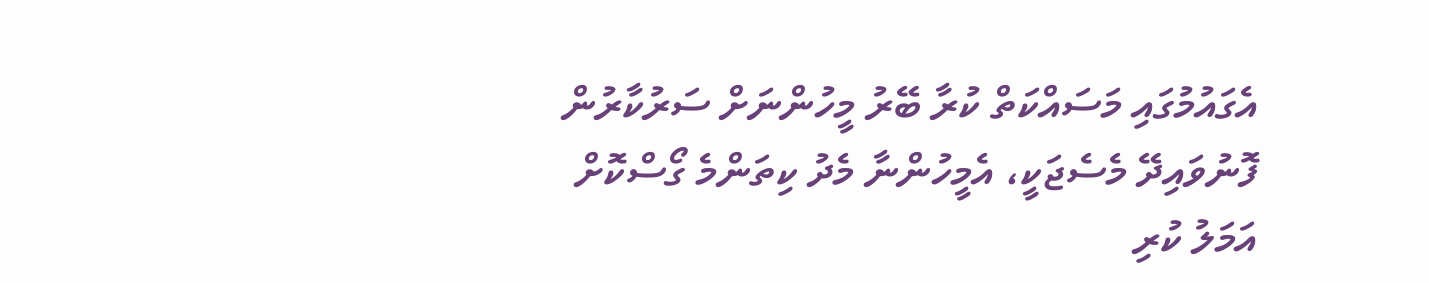އެގައުމުގައި މަސައްކަތް ކުރާ ބޭރު މީހުންނަށް ސަރުކާރުން ފޮނުވައިދޭ މެސެޖަކީ، އެމީހުންނާ މެދު ކިތަންމެ ގޯސްކޮށް އަމަލު ކުރި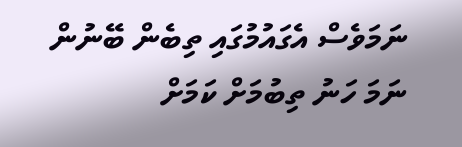ނަމަވެސް އެގައުމުގައި ތިބެން ބޭނުން ނަމަ ހަނު ތިބުމަށް ކަމަށް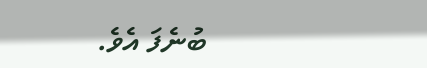ބުނެފަ އެވެ.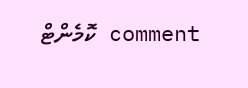comment ކޮމެންޓް